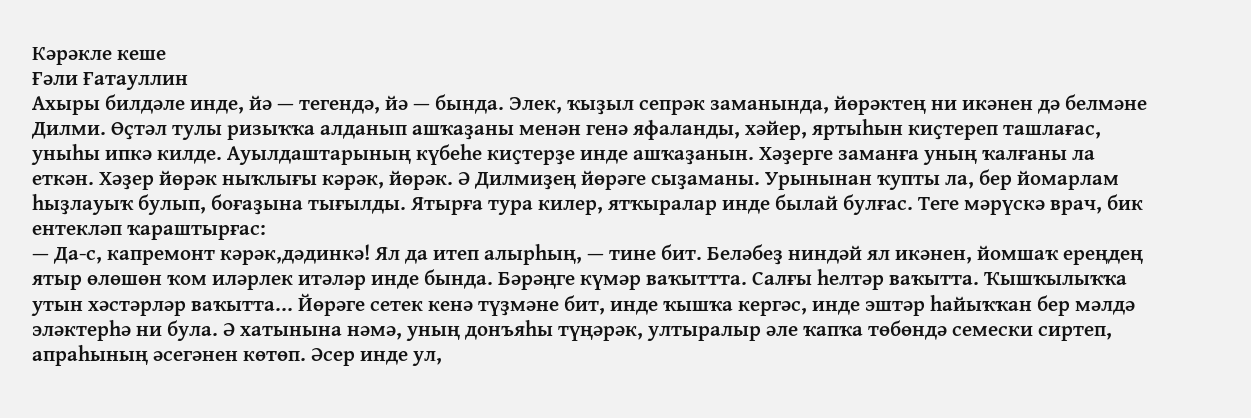Кәрәкле кеше
Ғәли Ғатауллин
Ахыры билдәле инде, йә — тегендә, йә — бында. Элек, ҡыҙыл сепрәк заманында, йөрәктең ни икәнен дә белмәне Дилми. Өҫтәл тулы ризыҡҡа алданып ашҡаҙаны менән генә яфаланды, хәйер, яртыһын киҫтереп ташлағас, уныһы ипкә килде. Ауылдаштарының күбеһе киҫтерҙе инде ашҡаҙанын. Хәҙерге заманға уның ҡалғаны ла еткән. Хәҙер йөрәк ныҡлығы кәрәк, йөрәк. Ә Дилмиҙең йөрәге сыҙаманы. Урынынан ҡупты ла, бер йомарлам һыҙлауыҡ булып, боғаҙына тығылды. Ятырға тура килер, ятҡыралар инде былай булғас. Теге мәрүскә врач, бик ентекләп ҡараштырғас:
— Да-с, капремонт кәрәк,дәдинкә! Ял да итеп алырһың, — тине бит. Беләбеҙ ниндәй ял икәнен, йомшаҡ ереңдең ятыр өлөшөн ҡом иләрлек итәләр инде бында. Бәрәңге күмәр ваҡыттта. Салғы һелтәр ваҡытта. Ҡышҡылыҡҡа утын хәстәрләр ваҡытта... Йөрәге сетек кенә түҙмәне бит, инде ҡышҡа кергәс, инде эштәр һайыҡҡан бер мәлдә эләктерһә ни була. Ә хатынына нәмә, уның донъяһы түңәрәк, ултыралыр әле ҡапҡа төбөндә семески сиртеп, апраһының әсегәнен көтөп. Әсер инде ул,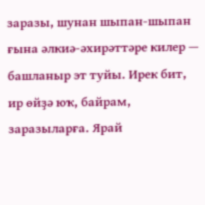заразы, шунан шыпан-шыпан ғына әлкиә-әхирәттәре килер — башланыр эт туйы. Ирек бит, ир өйҙә юҡ, байрам, заразыларға. Ярай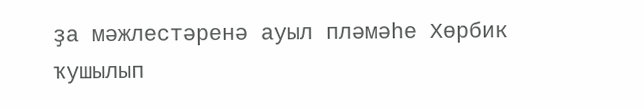ҙа мәжлестәренә ауыл пләмәһе Хөрбик ҡушылып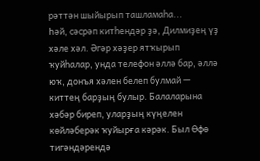рәттән шыйырып ташламаһа...
Һәй, сәсрәп китһендәр ҙә, Дилмиҙең үҙ хәле хәл. Әгәр хәҙер ятҡырып ҡуйһалар, унда телефон әллә бар, әллә юҡ, донъя хәлен белеп булмай — киттең барҙың булыр. Балаларына хәбәр биреп, уларҙың күңелен көйләберәк ҡуйырға кәрәк. Был Өфө тигәндәрендә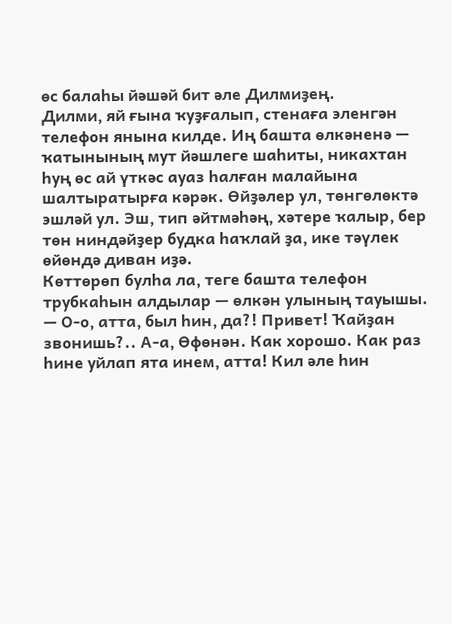өс балаһы йәшәй бит әле Дилмиҙең.
Дилми, яй ғына ҡуҙғалып, стенаға эленгән телефон янына килде. Иң башта өлкәненә — ҡатынының мут йәшлеге шаһиты, никахтан һуң өс ай үткәс ауаз һалған малайына шалтыратырға кәрәк. Өйҙәлер ул, төнгөлөктә эшләй ул. Эш, тип әйтмәһәң, хәтере ҡалыр, бер төн ниндәйҙер будка һаҡлай ҙа, ике тәүлек өйөндә диван иҙә.
Көттөрөп булһа ла, теге башта телефон трубкаһын алдылар — өлкән улының тауышы.
— О-о, атта, был һин, да?! Привет! Ҡайҙан звонишь?.. А-а, Өфөнән. Как хорошо. Как раз һине уйлап ята инем, атта! Кил әле һин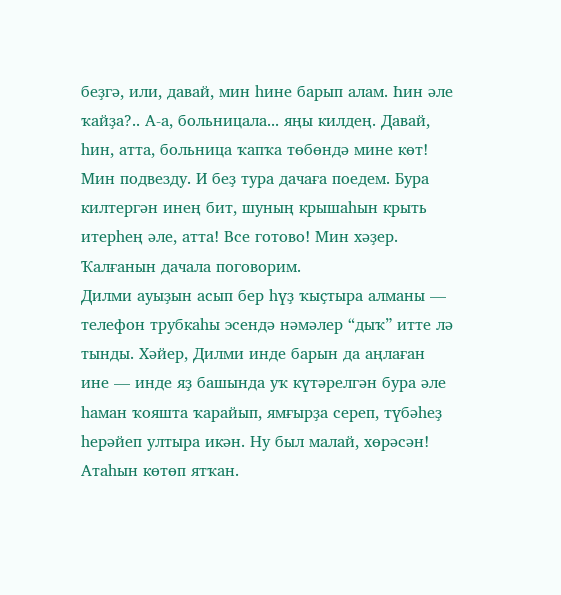беҙгә, или, давай, мин һине барып алам. Һин әле ҡайҙа?.. А-а, больницала... яңы килдең. Давай, һин, атта, больница ҡапҡа төбөндә мине көт! Мин подвезду. И беҙ тура дачаға поедем. Бура килтергән инең бит, шуның крышаһын крыть итерһең әле, атта! Все готово! Мин хәҙер. Ҡалғанын дачала поговорим.
Дилми ауыҙын асып бер һүҙ ҡыҫтыра алманы — телефон трубкаһы эсендә нәмәлер “дыҡ” итте лә тынды. Хәйер, Дилми инде барын да аңлаған ине — инде яҙ башында уҡ күтәрелгән бура әле һаман ҡояшта ҡарайып, ямғырҙа сереп, түбәһеҙ һерәйеп ултыра икән. Ну был малай, хөрәсән! Атаһын көтөп ятҡан.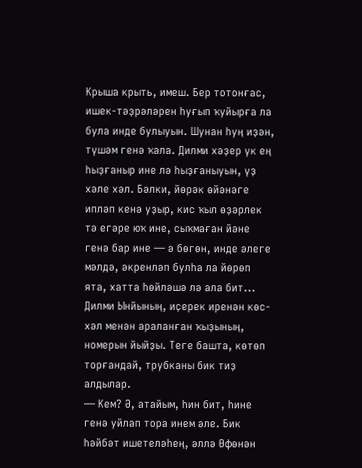Крыша крыть, имеш. Бер тотонғас, ишек-тәҙрәләрен һуғып ҡуйырға ла була инде булыуын. Шунан һуң иҙән, түшәм генә ҡала. Дилми хәҙер үк ең һыҙғаныр ине лә һыҙғаныуын, үҙ хәле хәл. Бәлки, йөрәк өйәнәге ипләп кенә уҙыр, кис ҡыл өҙәрлек тә егәре юҡ ине, сыҡмаған йәне генә бар ине — ә бөгөн, инде әлеге мәлдә, әкренләп булһа ла йөрөп ята, хатта һөйләшә лә ала бит...
Дилми Ынйының, иҫерек иренән көс-хәл менән араланған ҡыҙының, номерын йыйҙы. Теге башта, көтөп торғандай, трубканы бик тиҙ алдылар.
— Кем? Ә, атайым, һин бит, һине генә уйлап тора инем әле. Бик һәйбәт ишетеләһең, әллә Өфөнән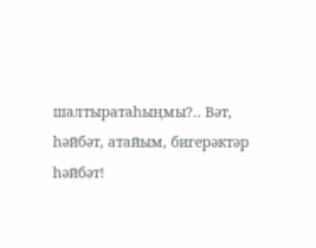шалтыратаһыңмы?.. Вәт, һәйбәт, атайым, бигерәктәр һәйбәт!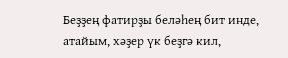Беҙҙең фатирҙы беләһең бит инде, атайым, хәҙер үк беҙгә кил,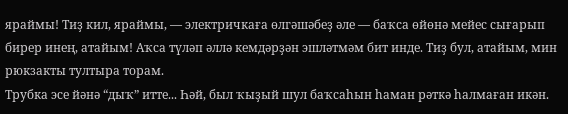яраймы! Тиҙ кил, яраймы, — электричкаға өлгәшәбеҙ әле — баҡса өйөнә мейес сығарып бирер инең, атайым! Аҡса түләп әллә кемдәрҙән эшләтмәм бит инде. Тиҙ бул, атайым, мин рюкзакты тултыра торам.
Трубка эсе йәнә “дыҡ” итте... Һәй, был ҡыҙый шул баҡсаһын һаман рәткә һалмаған икән.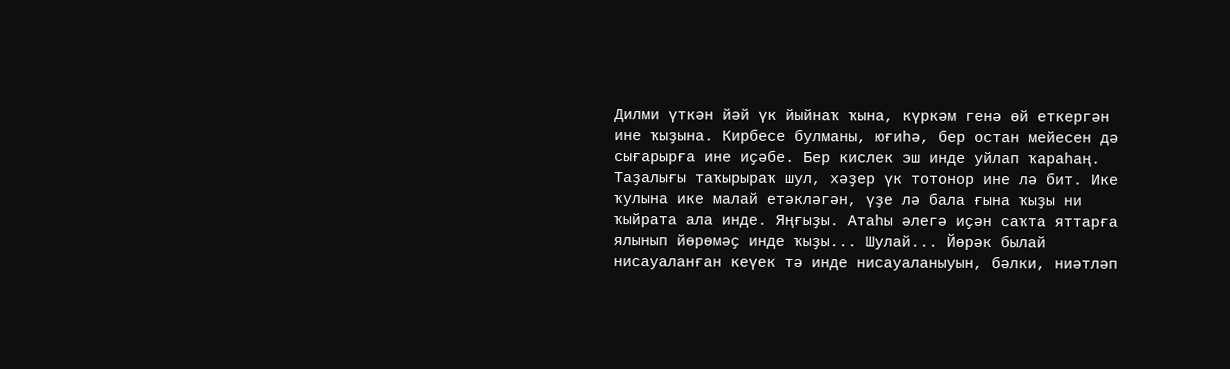Дилми үткән йәй үк йыйнаҡ ҡына, күркәм генә өй еткергән ине ҡыҙына. Кирбесе булманы, юғиһә, бер остан мейесен дә сығарырға ине иҫәбе. Бер кислек эш инде уйлап ҡараһаң. Таҙалығы таҡырыраҡ шул, хәҙер үк тотонор ине лә бит. Ике ҡулына ике малай етәкләгән, үҙе лә бала ғына ҡыҙы ни ҡыйрата ала инде. Яңғыҙы. Атаһы әлегә иҫән саҡта яттарға ялынып йөрөмәҫ инде ҡыҙы... Шулай... Йөрәк былай нисауаланған кеүек тә инде нисауаланыуын, бәлки, ниәтләп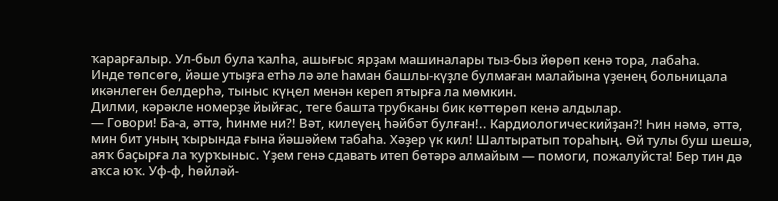ҡарарғалыр. Ул-был була ҡалһа, ашығыс ярҙам машиналары тыз-быз йөрөп кенә тора, лабаһа.
Инде төпсөгө, йәше утыҙға етһә лә әле һаман башлы-күҙле булмаған малайына үҙенең больницала икәнлеген белдерһә, тыныс күңел менән кереп ятырға ла мөмкин.
Дилми, кәрәкле номерҙе йыйғас, теге башта трубканы бик көттөрөп кенә алдылар.
— Говори! Ба-а, әттә, һинме ни?! Вәт, килеүең һәйбәт булған!.. Кардиологическийҙан?! Һин нәмә, әттә, мин бит уның ҡырында ғына йәшәйем табаһа. Хәҙер үк кил! Шалтыратып тораһың. Өй тулы буш шешә, аяҡ баҫырға ла ҡурҡыныс. Үҙем генә сдавать итеп бөтәрә алмайым — помоги, пожалуйста! Бер тин дә аҡса юҡ. Уф-ф, һөйләй-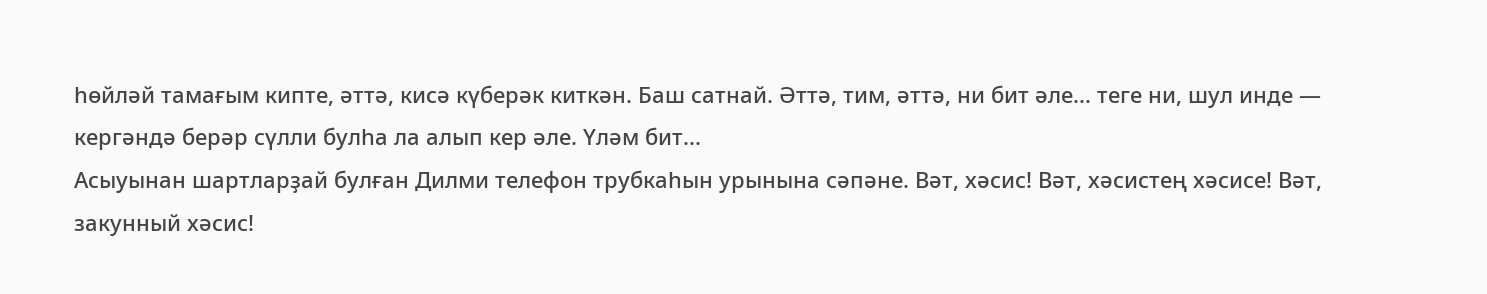һөйләй тамағым кипте, әттә, кисә күберәк киткән. Баш сатнай. Әттә, тим, әттә, ни бит әле... теге ни, шул инде — кергәндә берәр сүлли булһа ла алып кер әле. Үләм бит...
Асыуынан шартларҙай булған Дилми телефон трубкаһын урынына сәпәне. Вәт, хәсис! Вәт, хәсистең хәсисе! Вәт, закунный хәсис!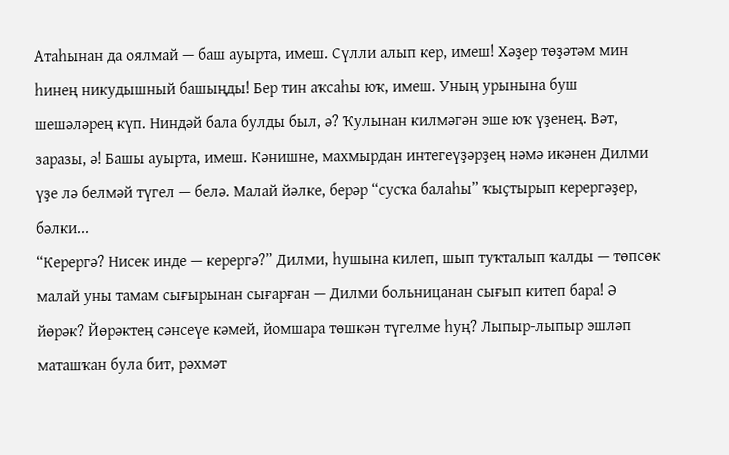Атаһынан да оялмай — баш ауырта, имеш. Сүлли алып кер, имеш! Хәҙер төҙәтәм мин һинең никудышный башыңды! Бер тин аҡсаһы юҡ, имеш. Уның урынына буш шешәләрең күп. Ниндәй бала булды был, ә? Ҡулынан килмәгән эше юҡ үҙенең. Вәт, заразы, ә! Башы ауырта, имеш. Кәнишне, махмырдан интегеүҙәрҙең нәмә икәнен Дилми үҙе лә белмәй түгел — белә. Малай йәлке, берәр “сусҡа балаһы” ҡыҫтырып керергәҙер, бәлки...
“Керергә? Нисек инде — керергә?” Дилми, һушына килеп, шып туҡталып ҡалды — төпсөк малай уны тамам сығырынан сығарған — Дилми больницанан сығып китеп бара! Ә йөрәк? Йөрәктең сәнсеүе кәмей, йомшара төшкән түгелме һуң? Лыпыр-лыпыр эшләп маташҡан була бит, рәхмәт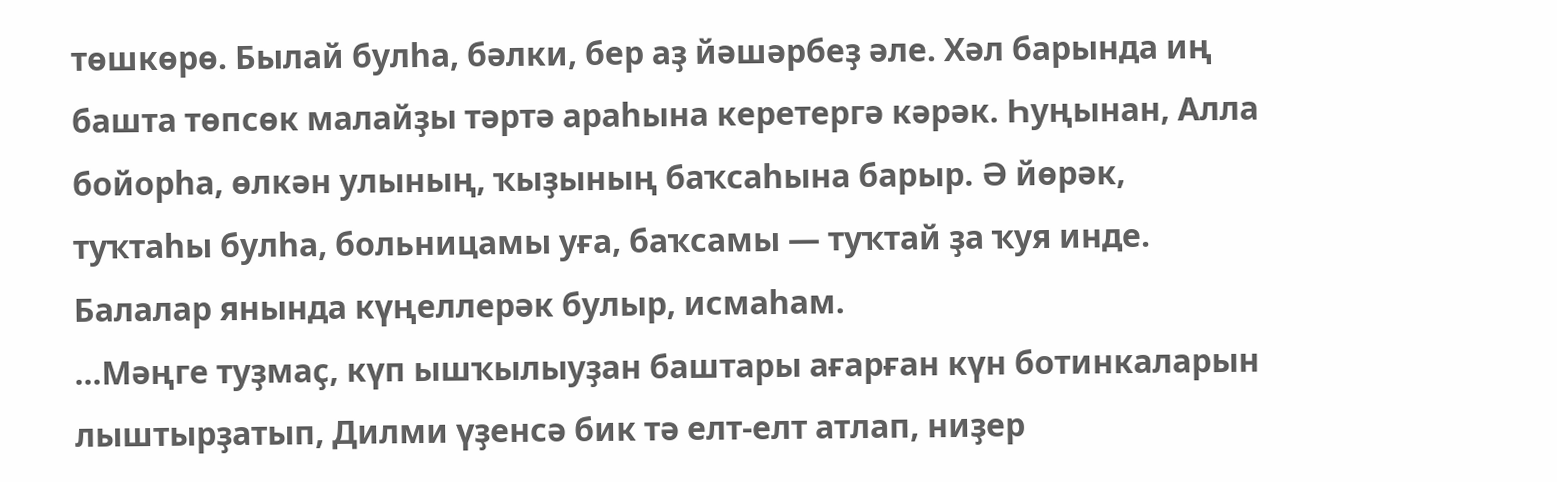төшкөрө. Былай булһа, бәлки, бер аҙ йәшәрбеҙ әле. Хәл барында иң башта төпсөк малайҙы тәртә араһына керетергә кәрәк. Һуңынан, Алла бойорһа, өлкән улының, ҡыҙының баҡсаһына барыр. Ә йөрәк, туҡтаһы булһа, больницамы уға, баҡсамы — туҡтай ҙа ҡуя инде. Балалар янында күңеллерәк булыр, исмаһам.
...Мәңге туҙмаҫ, күп ышҡылыуҙан баштары ағарған күн ботинкаларын лыштырҙатып, Дилми үҙенсә бик тә елт-елт атлап, ниҙер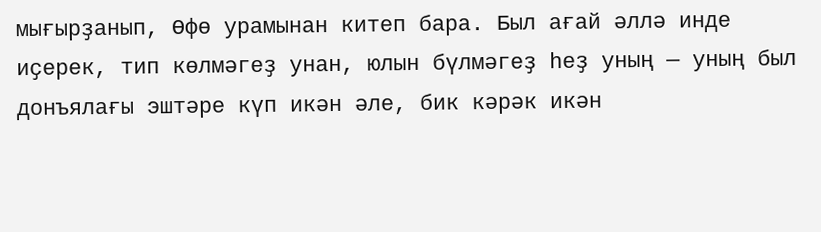мығырҙанып, Өфө урамынан китеп бара. Был ағай әллә инде иҫерек, тип көлмәгеҙ унан, юлын бүлмәгеҙ һеҙ уның — уның был донъялағы эштәре күп икән әле, бик кәрәк икән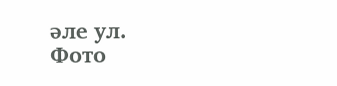әле ул.
Фото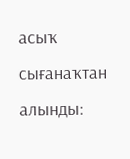асыҡ сығанаҡтан алынды: